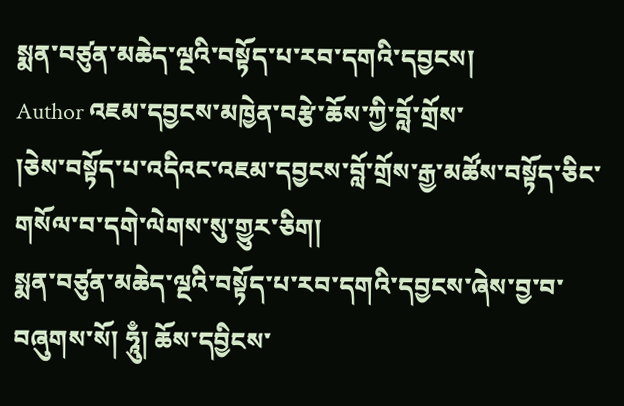སྨན་བཙུན་མཆེད་ལྔའི་བསྟོད་པ་རབ་དགའི་དབྱངས།
Author འཇམ་དབྱངས་མཁྱེན་བརྩེ་ཆོས་ཀྱི་བློ་གྲོས་
།ཅེས་བསྟོད་པ་འདིའང་འཇམ་དབྱངས་བློ་གྲོས་རྒྱ་མཚོས་བསྟོད་ཅིང་གསོལ་བ་དགེ་ལེགས་སུ་གྱུར་ཅིག།
སྨན་བཙུན་མཆེད་ལྔའི་བསྟོད་པ་རབ་དགའི་དབྱངས་ཞེས་བྱ་བ་བཞུགས་སོ། ཧཱུྃ། ཆོས་དབྱིངས་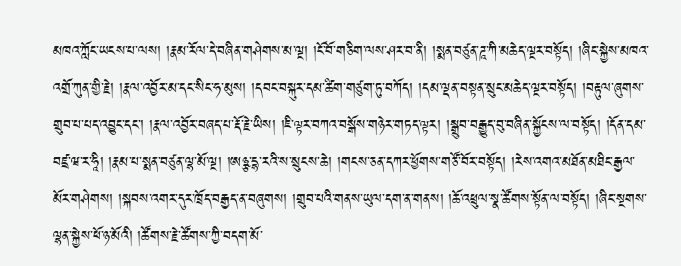མཁའ་ཀློང་ཡངས་པ་ལས། །རྣམ་རོལ་དེ་བཞིན་གཤེགས་མ་ལྔ། །ངོ་བོ་གཅིག་ལས་ཤར་བ་ནི། །སྨན་བཙུན་ཌཱ་ཀི་མཆེད་ལྔར་བསྟོད། །ཞིང་སྐྱེས་མཁའ་འགྲོ་ཀུན་གྱི་རྗེ། །རྣལ་འབྱོར་མ་དང་སིང་ཧ་མུས། །དབང་བསྐུར་དམ་ཚིག་གཙུག་ཏུ་བཀོད། །དམ་ལྡན་བསྟན་སྲུང་མཆེད་ལྔར་བསྟོད། །བརྟུལ་ཞུགས་གྲུབ་པ་པད་འབྱུང་དང་། །རྣལ་འབྱོར་བཞད་པ་རྡོ་རྗེ་ཡིས། །ཇི་ལྟར་བཀའ་བསྒོས་གཉེར་གཏད་ལྟར། །སྒྲུབ་བརྒྱུད་བུ་བཞིན་སྐྱོངས་ལ་བསྟོད། །དོན་དམ་བཛྲ་ཝ་ར་ཧཱི། །རྣམ་པ་སྨན་བཙུན་ལྷ་མོ་ལྔ། །ཨཉྩ་དྷ་རའི་ས་སྲུངས་ཆེ། །གངས་ཅན་དཀར་ཕྱོགས་གཙོ་བོར་བསྟོད། །རེས་འགའ་མཐོན་མཐིང་རྒྱལ་མོར་གཤེགས། །སྐབས་འགར་དུར་ཁྲོད་བརྒྱད་ན་བཞུགས། །གྲུབ་པའི་གནས་ཡུལ་དག་ན་གནས། །ཆོ་འཕྲུལ་སྣ་ཚོགས་སྟོན་ལ་བསྟོད། །ཞིང་སྔགས་ལྷན་སྐྱེས་ཕོ་ཉ་མོའི། །ཚོགས་རྗེ་ཚོགས་ཀྱི་བདག་མོ་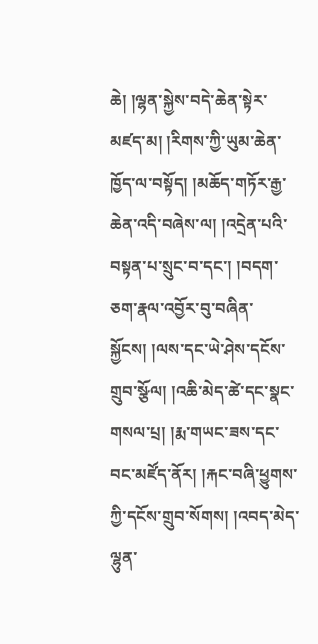ཆེ། །ལྷན་སྐྱེས་བདེ་ཆེན་སྟེར་མཛད་མ། །རིགས་ཀྱི་ཡུམ་ཆེན་ཁྱོད་ལ་བསྟོད། །མཆོད་གཏོར་རྒྱ་ཆེན་འདི་བཞེས་ལ། །འདྲེན་པའི་བསྟན་པ་སྲུང་བ་དང་། །བདག་ཅག་རྣལ་འབྱོར་བུ་བཞིན་སྐྱོངས། །ལས་དང་ཡེ་ཤེས་དངོས་གྲུབ་སྩོལ། །འཆི་མེད་ཚེ་དང་སྣང་གསལ་པྲ། །རྨ་གཡང་ཟས་དང་བང་མཛོད་ནོར། །རྐང་བཞི་ཕྱུགས་ཀྱི་དངོས་གྲུབ་སོགས། །འབད་མེད་ལྷུན་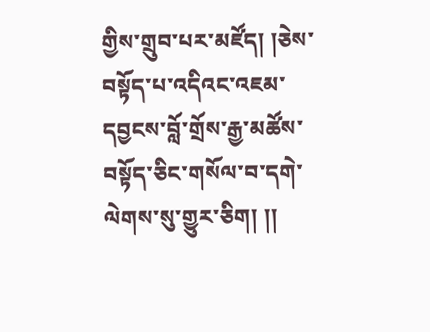གྱིས་གྲུབ་པར་མཛོད། །ཅེས་བསྟོད་པ་འདིའང་འཇམ་དབྱངས་བློ་གྲོས་རྒྱ་མཚོས་བསྟོད་ཅིང་གསོལ་བ་དགེ་ལེགས་སུ་གྱུར་ཅིག། །།